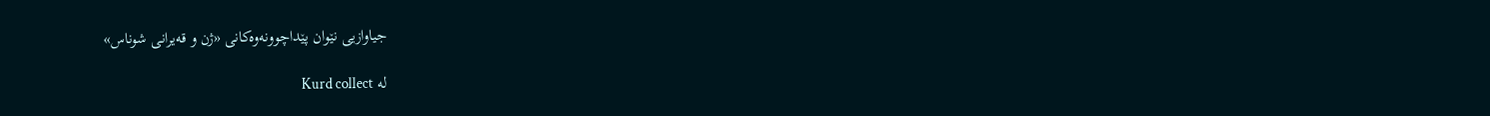جیاوازیی نێوان پێداچوونەوەکانی «ژن و‌ قه‌یرانی شوناس»

لە Kurd collect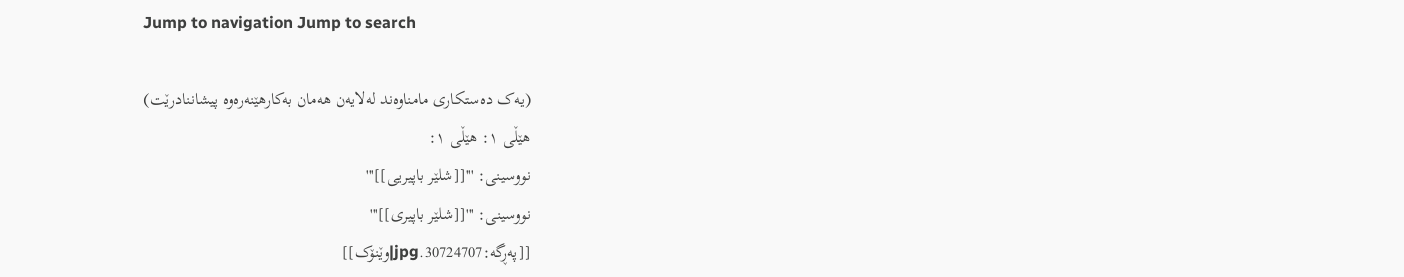Jump to navigation Jump to search

(یەک دەستکاری مامناوەند لەلایەن ھەمان بەکارھێنەرەوە پیشاننادرێت)
ھێڵی ١: ھێڵی ١:
نووسینی: '''[[شلێر باپیریی]]'''
نووسینی: '''[[شلێر باپیری]]'''
[[پەڕگە:30724707.jpg|وێنۆک]]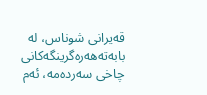قه‌یرانی شوناس، له‌ بابه‌ته‌هه‌ره‌گرینگه‌كانی چاخی سه‌رده‌مه‌، ئه‌م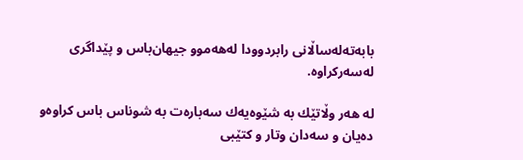بابه‌ته‌له‌ساڵانی رابردوودا له‌هه‌موو جیهان‌باس ‌و پێداگری له‌سه‌ر‌كراوه‌.

له‌ هه‌ر وڵاتێك به ‌شێوه‌یه‌ك سه‌باره‌ت به ‌شوناس باس كراوه‌و ده‌یان ‌و سه‌دان وتار و كتێبی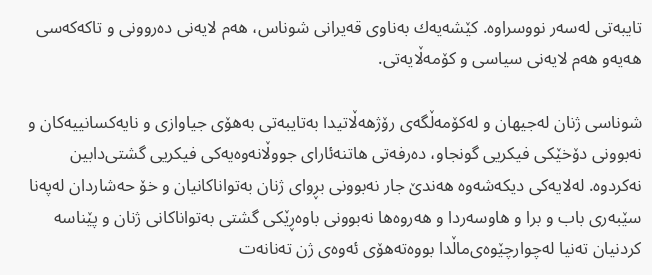تایبه‌تی له‌سه‌ر ‌نووسراوه‌. كێشه‌یه‌ك به‌ناوی قه‌یرانی شوناس، هه‌م لایه‌نی ده‌روونی ‌و تاكه‌كه‌سی هه‌یه‌و هه‌م لایه‌نی سیاسی ‌و كۆمه‌ڵایه‌تی.

شوناسی ژنان له‌جیهان و له‌كۆمه‌ڵگه‌ی رۆژهه‌ڵاتیدا به‌تایبه‌تی به‌هۆی جیاوازی و نایه‌كسانییه‌كان و نه‌بوونی دۆخێكی فیكريی گونجاو، ده‌رفه‌تی هاتنه‌ئارای جووڵانه‌وه‌یه‌كی فیكریی گشتی‌دابین نه‌كردوه‌. له‌لایه‌كی دیكه‌شەوە هه‌ندێ جار نه‌بوونی بڕوای ژنان به‌تواناكانیان و خۆ حه‌شاردان له‌په‌نا سێبه‌ری باب و برا و هاوسه‌ردا و هه‌روه‌ها نه‌بوونی باوه‌ڕێكی گشتی به‌توانا‌كانی ژنان و پێناسه‌ كردنیان ته‌نیا له‌چوارچێوه‌ی‌ماڵدا بووه‌ته‌هۆی ئه‌وه‌ی ژن ته‌نانه‌ت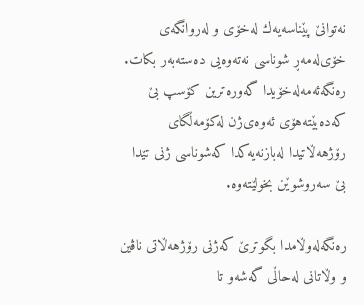نه‌توانێ پێناسه‌یه‌ك له‌خۆی و له‌روانگه‌ی خۆی‌له‌مه‌ڕ شوناسی نه‌ته‌وه‌یی ده‌سته‌به‌ر بكات. ره‌نگه‌ئه‌مه‌له‌خۆیدا گه‌وره‌ترین كۆسپ بێ كه‌ده‌بێته‌هۆی ئه‌وه‌ی‌ژن له‌كۆمه‌ڵگا‌ی رۆژهه‌ڵاتیدا له‌بازنه‌یه‌كدا كه‌شوناسی ژنی تێدا بێ سه‌روشوێن بخولێته‌وه‌.

ره‌نگه‌له‌وڵامدا بگوترێ كه‌ژنی رۆژهه‌ڵاتی ناڤین و وڵاتانی له‌حاڵی گه‌شه‌و تا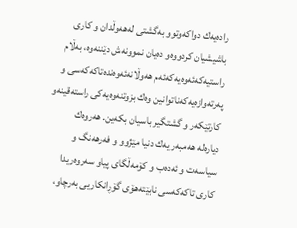راده‌یه‌ك دواكه‌وتوو به‌گشتی له‌هه‌وڵدان و كاری باشیشیان كردووه‌و ده‌یان نموونه‌ش دێننه‌وه‌، به‌ڵام راستیه‌كه‌ئه‌وه‌یه‌كه‌ئه‌م هه‌وڵانه‌ئه‌وه‌نده‌تاكه‌كه‌سی و په‌رته‌وازه‌یه‌كه‌ناتوانین وه‌ك بزوتنه‌وه‌یه‌كی راسته‌قینه‌و كارتێكه‌ر و گشتگیر باسیان بكه‌ین. هه‌روه‌ك دیاره‌له ‌هه‌مبه‌ر یه‌ك دنیا مێژوو و فه‌رهه‌نگ و سیاسه‌ت و ئه‌ده‌ب و كۆمه‌ڵگا‌ی پیاو سه‌روه‌ریدا كاری تاكه‌كه‌سی نابێته‌هۆی گۆڕانكاریی به‌رچاو،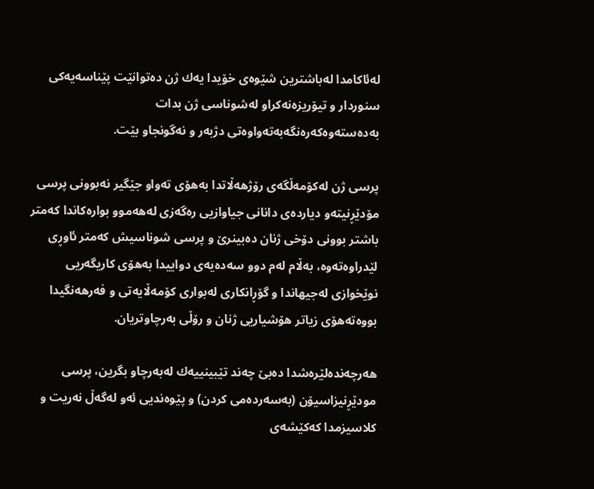له‌ئاكامدا له‌باشترین شێوه‌ی خۆیدا یه‌ك ژن ده‌توانێت پێناسه‌یه‌كی سنوردار و تیۆریزه‌نه‌كراو له‌شوناسی ژن بدات به‌ده‌سته‌وه‌كه‌ره‌نگه‌به‌ته‌واوه‌تی دژبه‌ر و نه‌گونجاو بێت.

پرسی ژن له‌كۆمه‌ڵگه‌ی رۆژهه‌ڵاتدا به‌هۆی ته‌واو جێگیر نه‌بوونی پرسی مۆدێڕنیته‌و دیارده‌ی دانانی جیاوازیی ره‌گه‌زی له‌هه‌موو بواره‌كاندا كه‌متر باشتر بوونی دۆخی ژنان ده‌بینرێ و پرسی شوناسیش كه‌متر ئاوڕی لێدراوه‌ته‌وه‌، به‌ڵام له‌م دوو سه‌ده‌یەی دواییدا به‌هۆی كاریگه‌ریی نوێخوازی له‌جیهاندا و گۆڕانكاری له‌بوار‌ی كۆمه‌ڵایه‌تی و فه‌رهه‌نگیدا بووه‌ته‌هۆی زیاتر هۆشیاریی ژنان و رۆڵی به‌رچاوتریان.

هه‌رچه‌نده‌لێره‌شدا ده‌بێ چه‌ند تێبینییه‌ك له‌به‌رچاو بگرین، پرسی مودێڕنیزاسیۆن (به‌سه‌رده‌می كردن) و پێوه‌ندیی ئه‌و له‌گه‌ڵ نه‌ریت و كلاسیزمدا كه‌كێشه‌ی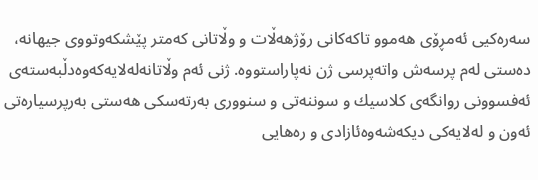سه‌ره‌كیی ئه‌مڕۆی هه‌موو تاكه‌كانی رۆژهه‌ڵات و وڵاتانی كه‌متر پێشكه‌وتووی جیهانه‌، ده‌ستی له‌م پرسه‌ش واته‌پرسی ژن نه‌پاراستووه‌. ژنی ئه‌م وڵاتانه‌له‌لایه‌كه‌وه‌دڵبه‌سته‌ی ئه‌فسوونی روانگه‌ی كلاسیك و سوننه‌تی و سنووری به‌رته‌سكی هه‌ستی به‌رپرسیاره‌تی ئه‌ون و له‌لایه‌كی دیكه‌شه‌وه‌ئازادی و ره‌هایی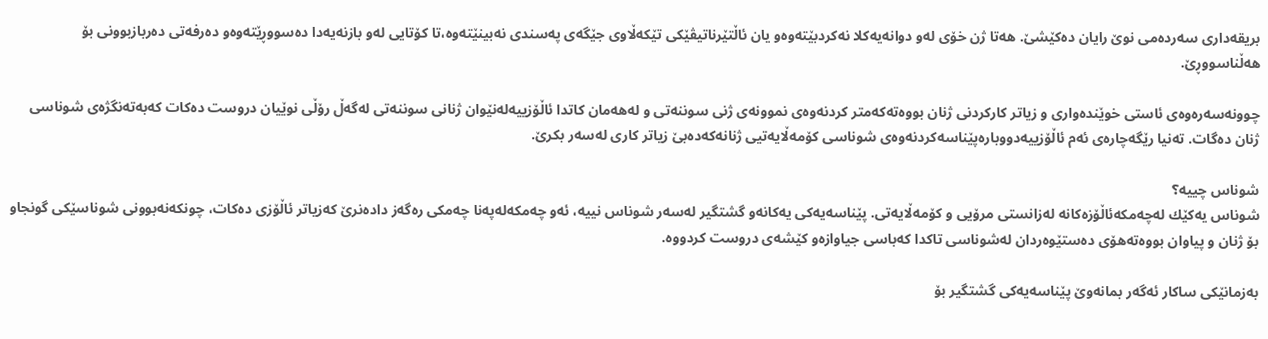بریقه‌داری سه‌رده‌می نوێ رایان ده‌كێشێ. هەتا ژن خۆی له‌و دوانه‌یه‌كلا نه‌كردبێته‌وه‌و یان ئاڵتێرناتیڤێكی تێكه‌ڵاوی جێگه‌ی په‌سندی نه‌بینێته‌وه‌،‌تا كۆتایی له‌و بازنه‌یه‌دا ده‌سووڕێته‌وه‌و ده‌رفه‌تی ده‌ربازبوونی بۆ هه‌ڵناسووڕێ.

چوونه‌سه‌ره‌وه‌ی ئاستی خوێنده‌واری و زیاتر كاركردنی ژنان بووه‌ته‌كه‌متر كردنه‌وه‌ی نموونه‌ی ژنی سوننه‌تی و له‌هه‌مان كاتدا ئاڵۆزییه‌له‌نێوان ژنانی سوننه‌تی له‌گه‌ڵ رۆڵی نوێیان دروست ده‌كات كه‌به‌ته‌نگژه‌ی شوناسی ژنان ده‌گات. ته‌نیا رێگه‌چاره‌ی ئه‌م ئاڵۆزییه‌دووباره‌پێناسه‌كردنه‌وه‌ی شوناسی كۆمه‌ڵایه‌تیی ژنانه‌كه‌ده‌بێ زیاتر كاری له‌سه‌ر بكرێ.

شوناس چییه‌؟
شوناس یه‌كێك له‌چه‌مكه‌‌ئاڵۆزه‌كانه‌ له‌زانستی مرۆیی و كۆمه‌ڵایه‌تی‌. پێناسه‌یه‌كی یه‌كانه‌و گشتگیر له‌سه‌ر شوناس نییه‌، ئه‌و چه‌مكه‌له‌په‌نا چه‌مكی ره‌گه‌ز داده‌نرێ كه‌زیاتر ئاڵۆزی ده‌كات، چونكه‌نه‌بوونی شوناسێكی گونجاو بۆ ژنان و پیاوان بووه‌ته‌هۆی ده‌ستێوه‌ردان له‌شوناسی تاكدا كه‌باسی جیاوازه‌و كێشه‌ی دروست كردووه‌.

به‌زمانێكی ساكار ئه‌گه‌ر بمانه‌وێ پێناسه‌یه‌كی گشتگیر بۆ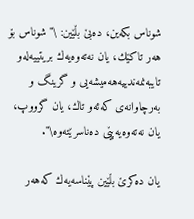شوناس بكه‌ین، ده‌بێ بڵێین: \"شوناس بۆ هه‌ر تاكێك، یان نه‌ته‌وه‌یه‌ك بریتییه‌له‌و تایبه‌نمه‌ندییه‌هه‌میشه‌یی و گرینگ و به‌رچاوانه‌ی كه‌ئه‌و تاك، یان گرووپ، یان نه‌ته‌وه‌یه‌پێی ده‌ناسرێته‌وه‌\".

یان ده‌كرێ بڵێین پێناسه‌یه‌ك كه‌هه‌ر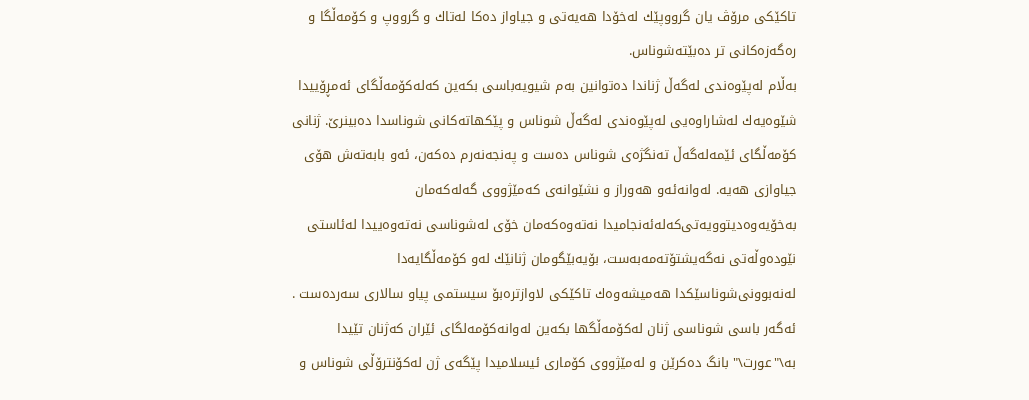تاكێكی مرۆڤ یان گرووپێك له‌خۆدا هه‌یه‌تی و جیاواز ده‌كا له‌تاك و گرووپ و كۆمه‌ڵگا و ره‌گه‌زه‌كانی تر ده‌بێته‌شوناس.
به‌ڵام له‌پێوه‌ندی له‌گه‌ڵ ژناندا ده‌توانین به‌م شیویه‌‌باسی بكه‌ین كه‌له‌كۆمه‌ڵگا‌ی ئه‌مڕۆییدا شێوه‌یه‌ك له‌شاراوه‌یی له‌پێوه‌ندی له‌گه‌ڵ شوناس و پێكهاته‌كانی شوناسدا ده‌بینرێ. ژنانی كۆمه‌ڵگا‌ی ئێمه‌له‌گه‌ڵ ته‌نگژه‌ی شوناس ده‌ست و په‌نجه‌نه‌رم ده‌كه‌ن، ئه‌و بابه‌ته‌ش هۆی جیاوازی هه‌یه‌. له‌وانه‌ئه‌و هه‌وراز و نشێوانه‌ی كه‌مێژووی گه‌‌له‌كه‌مان به‌خۆیه‌وه‌دیتوویه‌تی‌كه‌له‌ئه‌نجامیدا نه‌ته‌وه‌كه‌مان خۆی له‌شوناسی نه‌ته‌وه‌ییدا له‌ئاستی نێوده‌وڵه‌تی نه‌‌گه‌یشتۆ‌ته‌مه‌به‌ست، بۆیه‌بێگومان ژنانێك له‌و كۆمه‌ڵگا‌یه‌دا له‌نه‌بوونی‌شوناسێكدا ‌هه‌میشه‌وه‌ك تاكێكی لاوازتره‌بۆ سیستمی پیاو سالاری سه‌رده‌ست‌ .
ئه‌گه‌ر باسی شوناسی ژنان له‌كۆمه‌ڵگها بكه‌ین له‌وانه‌كۆمه‌لگا‌ی ئێران كه‌ژنان تێیدا به‌\"عورت\" بانگ ده‌كرێن و له‌مێژووی كۆماری ئیسلامیدا پێگه‌ی ژن له‌كۆنترۆڵی شوناس و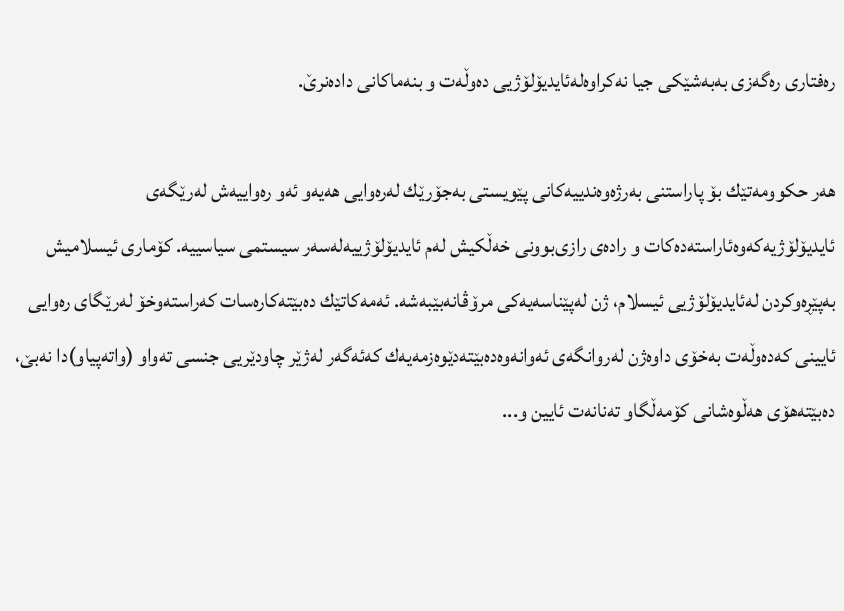ره‌فتاری ره‌گه‌زی به‌به‌شێكی جیا نه‌كراوه‌له‌ئایدیۆلۆژیی ده‌وڵه‌ت و بنه‌ماكانی داده‌نرێ.

هه‌ر حكوومه‌تێك بۆ پاراستنی به‌رژه‌وه‌ندییه‌كانی پێویستی به‌جۆرێك له‌رەوایی هه‌یه‌و ئه‌و رەواییە‌ش له‌رێگه‌ی ئایدیۆلۆژیه‌كه‌وه‌ئاراسته‌ده‌كات و راده‌ی رازی‌بوونی خه‌ڵكیش له‌م ئایدیۆلۆژییه‌له‌سه‌ر سیستمی سیاسییه‌. كۆماری ئیسلامیش به‌پێڕه‌وكردن له‌ئایدیۆلۆژیی ئیسلام، ژن له‌پێناسه‌یه‌كی مرۆڤانه‌‌بێبه‌شه‌. ئه‌مه‌كاتێك ده‌بێته‌كاره‌سات كه‌راسته‌وخۆ له‌رێگای رەوایی ئایینی كه‌ده‌وڵه‌ت به‌خۆی داوه‌ژن له‌روانگه‌ی ئه‌وانه‌وه‌ده‌بێته‌دێوه‌زمه‌یه‌ك كه‌ئه‌گه‌ر له‌ژێر چاودێریی جنسی ته‌واو (واته‌پیاو)دا نه‌بێ، ده‌بێته‌هۆی هه‌ڵوه‌شانی كۆمه‌ڵگا‌و ته‌نانه‌ت ئایین و...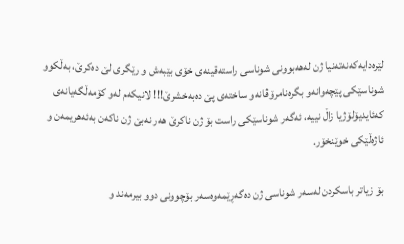لێره‌دایه‌كه‌نه‌ته‌نیا ژن له‌هه‌بوونی شوناسی راسته‌قینه‌ی خۆی بێبه‌ش و رێگری لێ ده‌كرێ، به‌ڵكوو شوناسێكی پێچه‌وانه‌و بگره‌نامرۆڤانه‌و ساخته‌ی پێ ده‌به‌خشرێ!!! لانیكه‌م له‌و كۆمه‌ڵگه‌یانه‌ی كه‌ئایدیۆلۆژیا زاڵ نییه‌، ئه‌گه‌ر شوناسێكی راست بۆ ژن ناكرێ هه‌ر نه‌بێ ژن ناكه‌ن به‌ئه‌هریمه‌ن و ئاژه‌ڵێكی خوێنخۆر.

بۆ زیاتر باسكردن له‌سه‌ر شوناسی ژن ده‌گه‌ڕێمه‌وه‌سه‌ر بۆچوونی دوو بیرمه‌ند و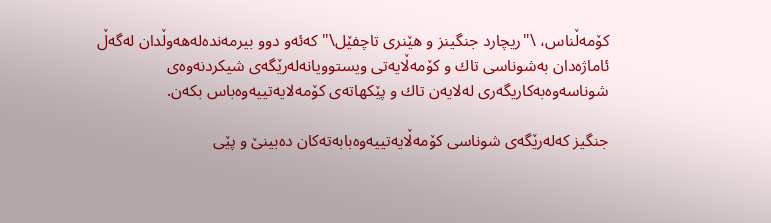كۆمه‌ڵناس، \"ریچارد جنگینز و هێنری تاچفێل\" كه‌ئه‌و دوو بیرمه‌نده‌له‌هه‌وڵدان له‌گه‌ڵ ئاماژه‌دان به‌شوناسی تاك و كۆمه‌ڵایه‌تی ویستوویانه‌له‌رێگه‌ی شیكردنه‌وه‌ی شوناسه‌وه‌به‌كاریگه‌ری له‌لایه‌ن تاك و پێكهاته‌ی كۆمه‌لایه‌تییه‌وه‌باس بكه‌ن.

جنگیز كه‌له‌رێگه‌ی شوناسی كۆمه‌ڵایه‌تییه‌وه‌بابه‌ته‌كان ده‌بینێ و پێی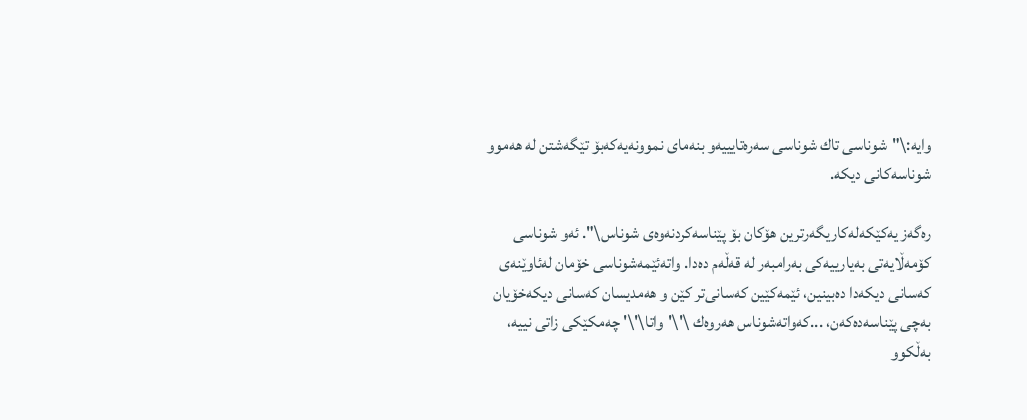وایه‌:\"شوناسی تاك شوناسی سه‌ره‌تایییه‌و بنه‌مای نموونه‌یه‌كه‌بۆ تێگه‌شتن له‌ هه‌موو شوناسه‌كانی دیكه‌.

ره‌گه‌ز یه‌كێكه‌له‌كاریگه‌رترین هۆكان بۆ پێناسه‌كردنه‌وه‌ی شوناس\". ئه‌و شوناسی كۆمه‌ڵایه‌تی به‌یارییه‌كی به‌رامبه‌ر له ‌قه‌ڵه‌م ده‌دا. واته‌ئێمه‌شوناسی خۆمان له‌ئاوێنه‌ی كه‌سانی دیكه‌دا ده‌بینین، ئێمه‌كێین كه‌سانی‌تر كێن و هه‌مدیسان كه‌سانی دیكه‌خۆیان به‌چی پێناسه‌ده‌كه‌ن، ...كه‌واته‌شوناس هه‌روه‌ك \'\'واتا\'\' چه‌مكێكی زاتی نییه‌، به‌ڵكوو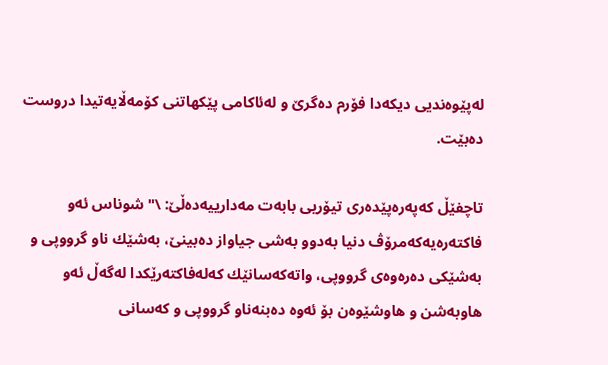له‌پێوه‌ندیی دیكه‌دا فۆرم ده‌گرێ و له‌ئاكامی پێكهاتنی كۆمه‌ڵایه‌تیدا دروست ده‌بێت.

تاچفێڵ كه‌په‌ره‌پێده‌ری تیۆریی بابه‌ت مه‌دارییه‌ده‌ڵێ: \"شوناس ئه‌و فاكته‌ره‌یه‌كه‌مرۆڤ دنیا به‌دوو به‌شی جیاواز ده‌بینێ، به‌شێك ناو گرووپی و به‌شێكی ده‌ره‌وه‌ی گرووپی، واته‌كه‌سانێك كه‌له‌فاكته‌رێكدا له‌گه‌ڵ ئه‌و هاوبه‌شن و هاوشێوه‌ن بۆ ئه‌وە ده‌بنه‌ناو گرووپی و كه‌سانی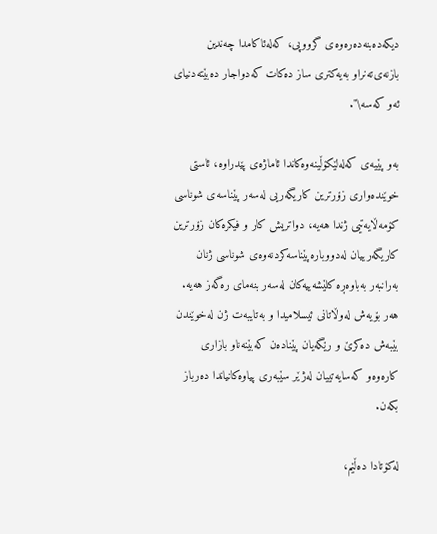دیكه‌ده‌بنه‌ده‌ره‌وه‌ی گرووپی، كه‌له‌ئاكامدا چه‌ندین بازنه‌ی‌ته‌نراو به‌یه‌كتری ساز ده‌كات كه‌دواجار ده‌بێته‌دنیای ئه‌و كه‌سه‌\".

به‌و پێیه‌ی كه‌له‌لێكۆڵینه‌وه‌كاندا ئاماژه‌ی پێدراوه‌، ئاستی خوێنده‌واری زۆرترین كاریگه‌ریی له‌سه‌ر پێناسه‌ی شوناسی كۆمه‌ڵایه‌تیی ژندا هه‌یه‌، دواتریش كار و فیكره‌كان زۆرترین كاریگه‌رییان له‌دووباره‌پێناسه‌كردنه‌وه‌ی شوناسی ژنان به‌رانبه‌ر به‌باوەڕە كلێشه‌ییه‌كان له‌سه‌ر بنه‌مای ره‌گه‌ز هه‌یه‌. هه‌ر بۆیه‌ش له‌وڵاتانی ئیسلامیدا و به‌تایبه‌ت ژن له‌خوێندن بێبه‌ش ده‌كرێ و رێگه‌یان پێناده‌ن كه‌بێنه‌ناو بازاری كاره‌وه‌و كه‌سایه‌تییان له‌ژێر سێبه‌ری پیاوه‌كانیاندا ده‌رباز بكه‌ن.

له‌كۆتادا ده‌ڵێم،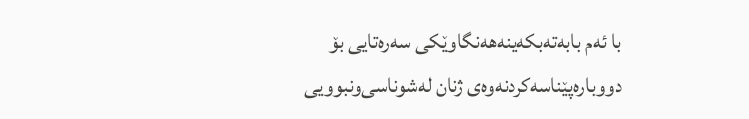با ئه‌م بابه‌ته‌بكه‌ینه‌هه‌نگاوێكی سه‌ره‌تایی بۆ دووباره‌پێناسه‌كردنه‌وه‌ی ژنان له‌شوناسی‌ونبوو‌یی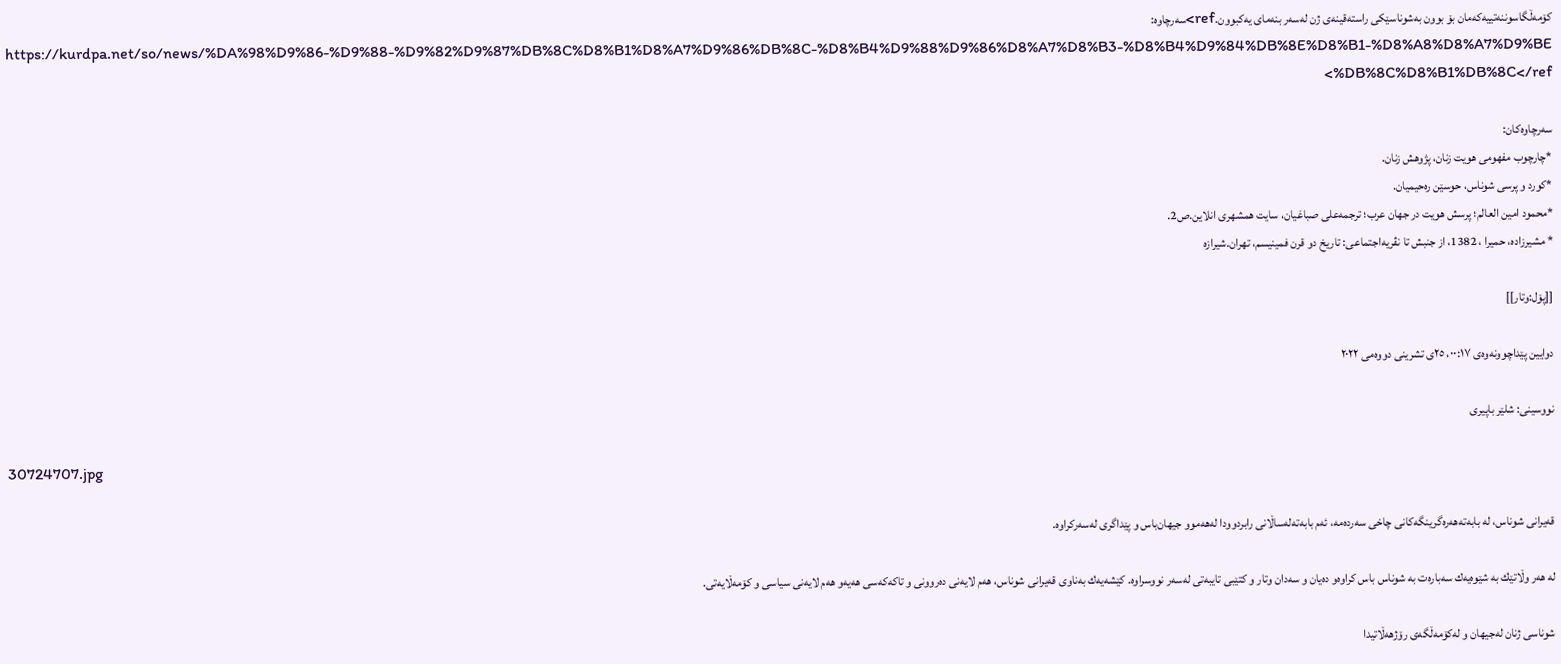كۆمه‌ڵگا‌سوننه‌تییه‌كه‌مان بۆ بوون به‌شوناسێكی راسته‌قینه‌ی ژن له‌سه‌ر بنه‌مای یه‌كبوون.ref>سەرچاوە: https://kurdpa.net/so/news/%DA%98%D9%86-%D9%88-%D9%82%D9%87%DB%8C%D8%B1%D8%A7%D9%86%DB%8C-%D8%B4%D9%88%D9%86%D8%A7%D8%B3-%D8%B4%D9%84%DB%8E%D8%B1-%D8%A8%D8%A7%D9%BE%DB%8C%D8%B1%DB%8C</ref>

سه‌رچاوه‌كان:
*چارچوب مفهومی هویت زنان، پژوهش زنان.
*كورد و پرسی شوناس، حوسێن ره‌حیمیان.
*محمود امین العالم؛ پرسش هویت در جهان عرب؛ ترجمه‌علی صباغیان، سایت همشهری انلاین.ص2.
* مشیرزاده‌، حمیرا ، 1382، از جنبش تا نڤریه‌اجتماعی: تاریخ دو قرن فمینیسم، تهران.شیرازه‌

[[پۆل:وتار]]

دوایین پێداچوونەوەی ٠٠:١٧، ٢٥ی تشرینی دووەمی ٢٠٢٢

نووسینی: شلێر باپیری

30724707.jpg

قه‌یرانی شوناس، له‌ بابه‌ته‌هه‌ره‌گرینگه‌كانی چاخی سه‌رده‌مه‌، ئه‌م بابه‌ته‌له‌ساڵانی رابردوودا له‌هه‌موو جیهان‌باس ‌و پێداگری له‌سه‌ر‌كراوه‌.

له‌ هه‌ر وڵاتێك به ‌شێوه‌یه‌ك سه‌باره‌ت به ‌شوناس باس كراوه‌و ده‌یان ‌و سه‌دان وتار و كتێبی تایبه‌تی له‌سه‌ر ‌نووسراوه‌. كێشه‌یه‌ك به‌ناوی قه‌یرانی شوناس، هه‌م لایه‌نی ده‌روونی ‌و تاكه‌كه‌سی هه‌یه‌و هه‌م لایه‌نی سیاسی ‌و كۆمه‌ڵایه‌تی.

شوناسی ژنان له‌جیهان و له‌كۆمه‌ڵگه‌ی رۆژهه‌ڵاتیدا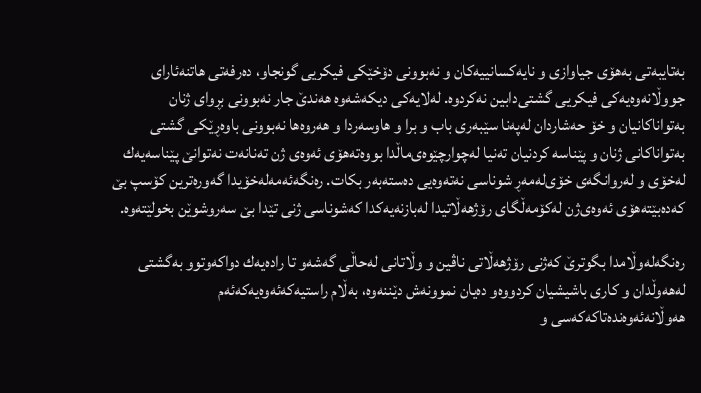به‌تایبه‌تی به‌هۆی جیاوازی و نایه‌كسانییه‌كان و نه‌بوونی دۆخێكی فیكريی گونجاو، ده‌رفه‌تی هاتنه‌ئارای جووڵانه‌وه‌یه‌كی فیكریی گشتی‌دابین نه‌كردوه‌. له‌لایه‌كی دیكه‌شەوە هه‌ندێ جار نه‌بوونی بڕوای ژنان به‌تواناكانیان و خۆ حه‌شاردان له‌په‌نا سێبه‌ری باب و برا و هاوسه‌ردا و هه‌روه‌ها نه‌بوونی باوه‌ڕێكی گشتی به‌توانا‌كانی ژنان و پێناسه‌ كردنیان ته‌نیا له‌چوارچێوه‌ی‌ماڵدا بووه‌ته‌هۆی ئه‌وه‌ی ژن ته‌نانه‌ت نه‌توانێ پێناسه‌یه‌ك له‌خۆی و له‌روانگه‌ی خۆی‌له‌مه‌ڕ شوناسی نه‌ته‌وه‌یی ده‌سته‌به‌ر بكات. ره‌نگه‌ئه‌مه‌له‌خۆیدا گه‌وره‌ترین كۆسپ بێ كه‌ده‌بێته‌هۆی ئه‌وه‌ی‌ژن له‌كۆمه‌ڵگا‌ی رۆژهه‌ڵاتیدا له‌بازنه‌یه‌كدا كه‌شوناسی ژنی تێدا بێ سه‌روشوێن بخولێته‌وه‌.

ره‌نگه‌له‌وڵامدا بگوترێ كه‌ژنی رۆژهه‌ڵاتی ناڤین و وڵاتانی له‌حاڵی گه‌شه‌و تا راده‌یه‌ك دواكه‌وتوو به‌گشتی له‌هه‌وڵدان و كاری باشیشیان كردووه‌و ده‌یان نموونه‌ش دێننه‌وه‌، به‌ڵام راستیه‌كه‌ئه‌وه‌یه‌كه‌ئه‌م هه‌وڵانه‌ئه‌وه‌نده‌تاكه‌كه‌سی و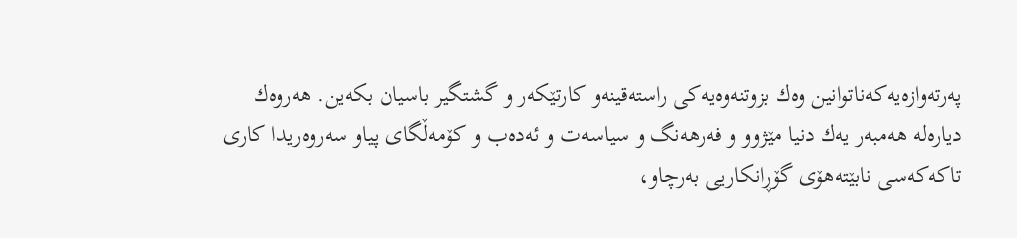په‌رته‌وازه‌یه‌كه‌ناتوانین وه‌ك بزوتنه‌وه‌یه‌كی راسته‌قینه‌و كارتێكه‌ر و گشتگیر باسیان بكه‌ین. هه‌روه‌ك دیاره‌له ‌هه‌مبه‌ر یه‌ك دنیا مێژوو و فه‌رهه‌نگ و سیاسه‌ت و ئه‌ده‌ب و كۆمه‌ڵگا‌ی پیاو سه‌روه‌ریدا كاری تاكه‌كه‌سی نابێته‌هۆی گۆڕانكاریی به‌رچاو،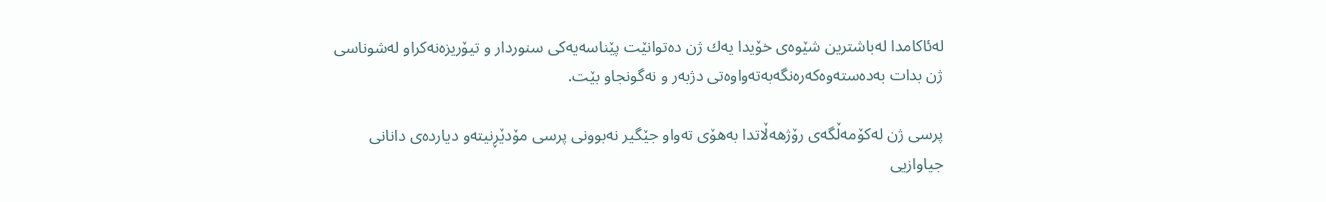له‌ئاكامدا له‌باشترین شێوه‌ی خۆیدا یه‌ك ژن ده‌توانێت پێناسه‌یه‌كی سنوردار و تیۆریزه‌نه‌كراو له‌شوناسی ژن بدات به‌ده‌سته‌وه‌كه‌ره‌نگه‌به‌ته‌واوه‌تی دژبه‌ر و نه‌گونجاو بێت.

پرسی ژن له‌كۆمه‌ڵگه‌ی رۆژهه‌ڵاتدا به‌هۆی ته‌واو جێگیر نه‌بوونی پرسی مۆدێڕنیته‌و دیارده‌ی دانانی جیاوازیی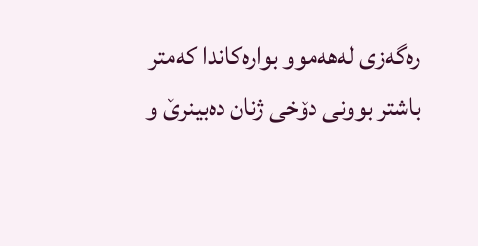ره‌گه‌زی له‌هه‌موو بواره‌كاندا كه‌متر باشتر بوونی دۆخی ژنان ده‌بینرێ و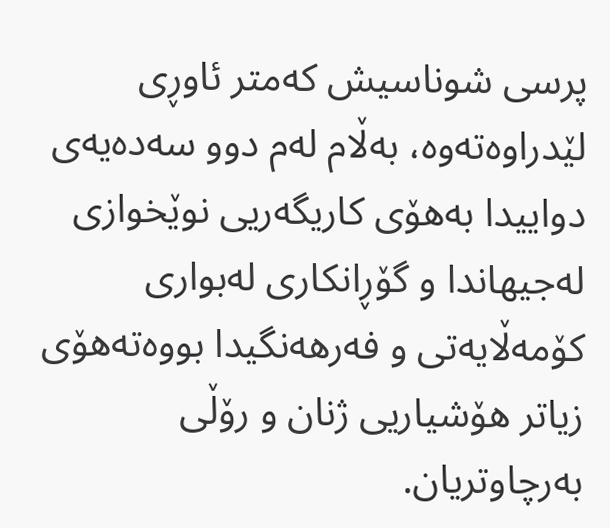پرسی شوناسیش كه‌متر ئاوڕی لێدراوه‌ته‌وه‌، به‌ڵام له‌م دوو سه‌ده‌یەی دواییدا به‌هۆی كاریگه‌ریی نوێخوازی له‌جیهاندا و گۆڕانكاری له‌بوار‌ی كۆمه‌ڵایه‌تی و فه‌رهه‌نگیدا بووه‌ته‌هۆی زیاتر هۆشیاریی ژنان و رۆڵی به‌رچاوتریان.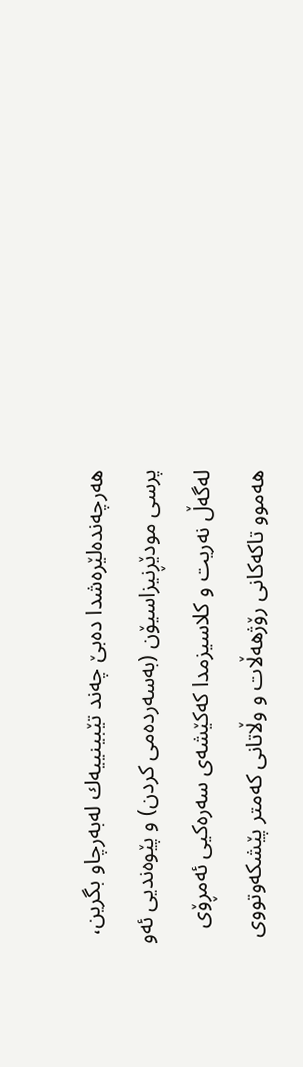هه‌رچه‌نده‌لێره‌شدا ده‌بێ چه‌ند تێبینییه‌ك له‌به‌رچاو بگرین، پرسی مودێڕنیزاسیۆن (به‌سه‌رده‌می كردن) و پێوه‌ندیی ئه‌و له‌گه‌ڵ نه‌ریت و كلاسیزمدا كه‌كێشه‌ی سه‌ره‌كیی ئه‌مڕۆی هه‌موو تاكه‌كانی رۆژهه‌ڵات و وڵاتانی كه‌متر پێشكه‌وتووی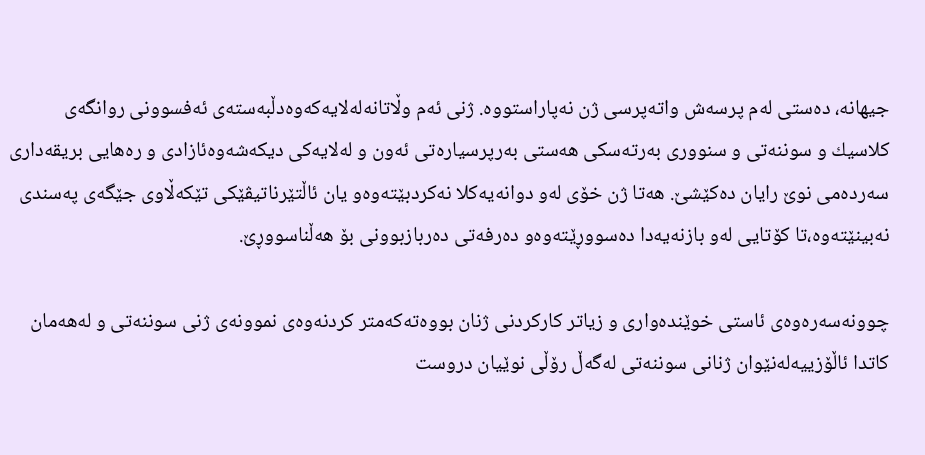جیهانه‌، ده‌ستی له‌م پرسه‌ش واته‌پرسی ژن نه‌پاراستووه‌. ژنی ئه‌م وڵاتانه‌له‌لایه‌كه‌وه‌دڵبه‌سته‌ی ئه‌فسوونی روانگه‌ی كلاسیك و سوننه‌تی و سنووری به‌رته‌سكی هه‌ستی به‌رپرسیاره‌تی ئه‌ون و له‌لایه‌كی دیكه‌شه‌وه‌ئازادی و ره‌هایی بریقه‌داری سه‌رده‌می نوێ رایان ده‌كێشێ. هەتا ژن خۆی له‌و دوانه‌یه‌كلا نه‌كردبێته‌وه‌و یان ئاڵتێرناتیڤێكی تێكه‌ڵاوی جێگه‌ی په‌سندی نه‌بینێته‌وه‌،‌تا كۆتایی له‌و بازنه‌یه‌دا ده‌سووڕێته‌وه‌و ده‌رفه‌تی ده‌ربازبوونی بۆ هه‌ڵناسووڕێ.

چوونه‌سه‌ره‌وه‌ی ئاستی خوێنده‌واری و زیاتر كاركردنی ژنان بووه‌ته‌كه‌متر كردنه‌وه‌ی نموونه‌ی ژنی سوننه‌تی و له‌هه‌مان كاتدا ئاڵۆزییه‌له‌نێوان ژنانی سوننه‌تی له‌گه‌ڵ رۆڵی نوێیان دروست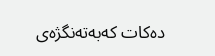ده‌كات كه‌به‌ته‌نگژه‌ی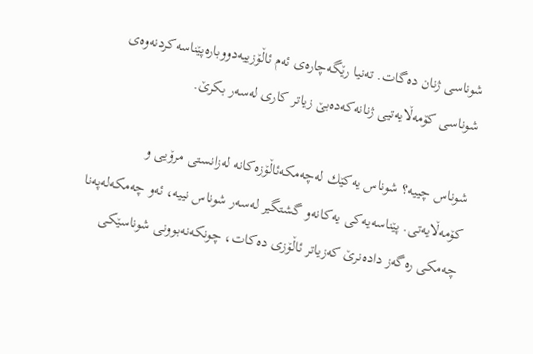شوناسی ژنان ده‌گات. ته‌نیا رێگه‌چاره‌ی ئه‌م ئاڵۆزییه‌دووباره‌پێناسه‌كردنه‌وه‌ی شوناسی كۆمه‌ڵایه‌تیی ژنانه‌كه‌ده‌بێ زیاتر كاری له‌سه‌ر بكرێ.

شوناس چییه‌؟ شوناس یه‌كێك له‌چه‌مكه‌‌ئاڵۆزه‌كانه‌ له‌زانستی مرۆیی و كۆمه‌ڵایه‌تی‌. پێناسه‌یه‌كی یه‌كانه‌و گشتگیر له‌سه‌ر شوناس نییه‌، ئه‌و چه‌مكه‌له‌په‌نا چه‌مكی ره‌گه‌ز داده‌نرێ كه‌زیاتر ئاڵۆزی ده‌كات، چونكه‌نه‌بوونی شوناسێكی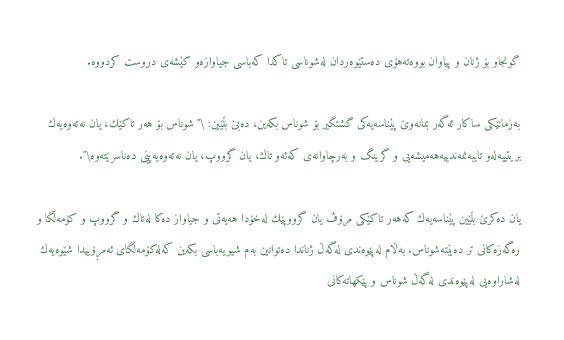گونجاو بۆ ژنان و پیاوان بووه‌ته‌هۆی ده‌ستێوه‌ردان له‌شوناسی تاكدا كه‌باسی جیاوازه‌و كێشه‌ی دروست كردووه‌.

به‌زمانێكی ساكار ئه‌گه‌ر بمانه‌وێ پێناسه‌یه‌كی گشتگیر بۆ شوناس بكه‌ین، ده‌بێ بڵێین: \"شوناس بۆ هه‌ر تاكێك، یان نه‌ته‌وه‌یه‌ك بریتییه‌له‌و تایبه‌نمه‌ندییه‌هه‌میشه‌یی و گرینگ و به‌رچاوانه‌ی كه‌ئه‌و تاك، یان گرووپ، یان نه‌ته‌وه‌یه‌پێی ده‌ناسرێته‌وه‌\".

یان ده‌كرێ بڵێین پێناسه‌یه‌ك كه‌هه‌ر تاكێكی مرۆڤ یان گرووپێك له‌خۆدا هه‌یه‌تی و جیاواز ده‌كا له‌تاك و گرووپ و كۆمه‌ڵگا و ره‌گه‌زه‌كانی تر ده‌بێته‌شوناس. به‌ڵام له‌پێوه‌ندی له‌گه‌ڵ ژناندا ده‌توانین به‌م شیویه‌‌باسی بكه‌ین كه‌له‌كۆمه‌ڵگا‌ی ئه‌مڕۆییدا شێوه‌یه‌ك له‌شاراوه‌یی له‌پێوه‌ندی له‌گه‌ڵ شوناس و پێكهاته‌كانی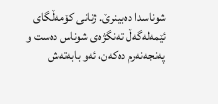شوناسدا ده‌بینرێ. ژنانی كۆمه‌ڵگا‌ی ئێمه‌له‌گه‌ڵ ته‌نگژه‌ی شوناس ده‌ست و په‌نجه‌نه‌رم ده‌كه‌ن، ئه‌و بابه‌ته‌ش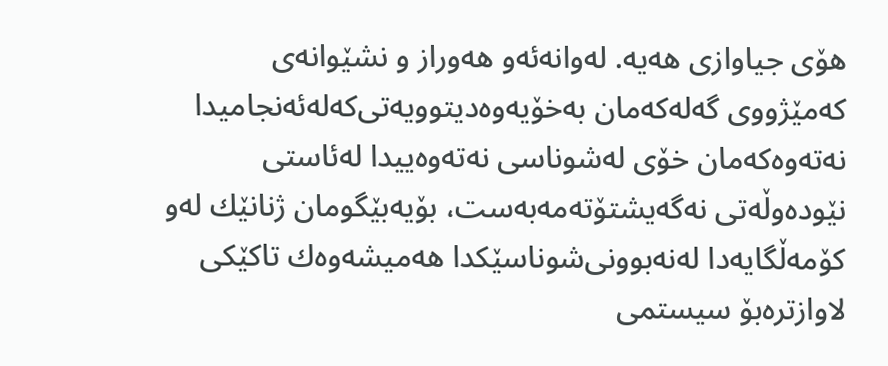هۆی جیاوازی هه‌یه‌. له‌وانه‌ئه‌و هه‌وراز و نشێوانه‌ی كه‌مێژووی گه‌‌له‌كه‌مان به‌خۆیه‌وه‌دیتوویه‌تی‌كه‌له‌ئه‌نجامیدا نه‌ته‌وه‌كه‌مان خۆی له‌شوناسی نه‌ته‌وه‌ییدا له‌ئاستی نێوده‌وڵه‌تی نه‌‌گه‌یشتۆ‌ته‌مه‌به‌ست، بۆیه‌بێگومان ژنانێك له‌و كۆمه‌ڵگا‌یه‌دا له‌نه‌بوونی‌شوناسێكدا ‌هه‌میشه‌وه‌ك تاكێكی لاوازتره‌بۆ سیستمی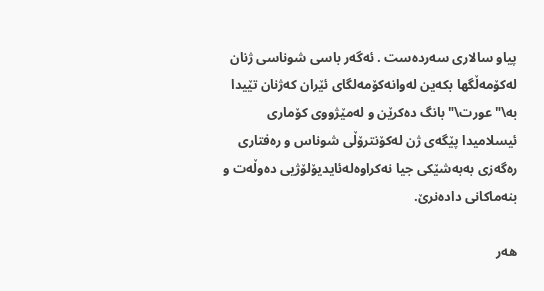پیاو سالاری سه‌رده‌ست‌ . ئه‌گه‌ر باسی شوناسی ژنان له‌كۆمه‌ڵگها بكه‌ین له‌وانه‌كۆمه‌لگا‌ی ئێران كه‌ژنان تێیدا به‌\"عورت\" بانگ ده‌كرێن و له‌مێژووی كۆماری ئیسلامیدا پێگه‌ی ژن له‌كۆنترۆڵی شوناس و ره‌فتاری ره‌گه‌زی به‌به‌شێكی جیا نه‌كراوه‌له‌ئایدیۆلۆژیی ده‌وڵه‌ت و بنه‌ماكانی داده‌نرێ.

هه‌ر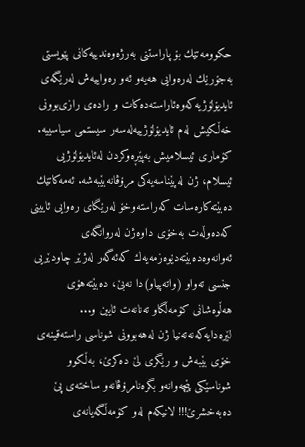حكوومه‌تێك بۆ پاراستنی به‌رژه‌وه‌ندییه‌كانی پێویستی به‌جۆرێك له‌رەوایی هه‌یه‌و ئه‌و رەواییە‌ش له‌رێگه‌ی ئایدیۆلۆژیه‌كه‌وه‌ئاراسته‌ده‌كات و راده‌ی رازی‌بوونی خه‌ڵكیش له‌م ئایدیۆلۆژییه‌له‌سه‌ر سیستمی سیاسییه‌. كۆماری ئیسلامیش به‌پێڕه‌وكردن له‌ئایدیۆلۆژیی ئیسلام، ژن له‌پێناسه‌یه‌كی مرۆڤانه‌‌بێبه‌شه‌. ئه‌مه‌كاتێك ده‌بێته‌كاره‌سات كه‌راسته‌وخۆ له‌رێگای رەوایی ئایینی كه‌ده‌وڵه‌ت به‌خۆی داوه‌ژن له‌روانگه‌ی ئه‌وانه‌وه‌ده‌بێته‌دێوه‌زمه‌یه‌ك كه‌ئه‌گه‌ر له‌ژێر چاودێریی جنسی ته‌واو (واته‌پیاو)دا نه‌بێ، ده‌بێته‌هۆی هه‌ڵوه‌شانی كۆمه‌ڵگا‌و ته‌نانه‌ت ئایین و... لێره‌دایه‌كه‌نه‌ته‌نیا ژن له‌هه‌بوونی شوناسی راسته‌قینه‌ی خۆی بێبه‌ش و رێگری لێ ده‌كرێ، به‌ڵكوو شوناسێكی پێچه‌وانه‌و بگره‌نامرۆڤانه‌و ساخته‌ی پێ ده‌به‌خشرێ!!! لانیكه‌م له‌و كۆمه‌ڵگه‌یانه‌ی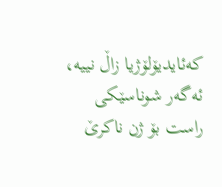كه‌ئایدیۆلۆژیا زاڵ نییه‌، ئه‌گه‌ر شوناسێكی راست بۆ ژن ناكرێ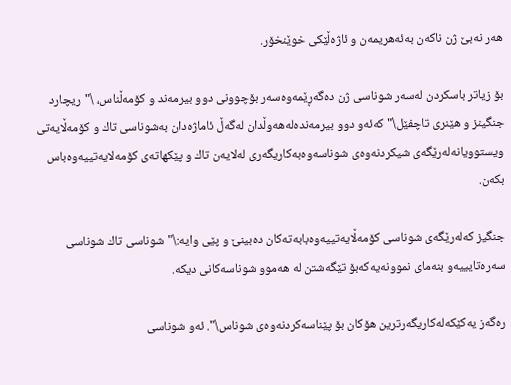هه‌ر نه‌بێ ژن ناكه‌ن به‌ئه‌هریمه‌ن و ئاژه‌ڵێكی خوێنخۆر.

بۆ زیاتر باسكردن له‌سه‌ر شوناسی ژن ده‌گه‌ڕێمه‌وه‌سه‌ر بۆچوونی دوو بیرمه‌ند و كۆمه‌ڵناس، \"ریچارد جنگینز و هێنری تاچفێل\" كه‌ئه‌و دوو بیرمه‌نده‌له‌هه‌وڵدان له‌گه‌ڵ ئاماژه‌دان به‌شوناسی تاك و كۆمه‌ڵایه‌تی ویستوویانه‌له‌رێگه‌ی شیكردنه‌وه‌ی شوناسه‌وه‌به‌كاریگه‌ری له‌لایه‌ن تاك و پێكهاته‌ی كۆمه‌لایه‌تییه‌وه‌باس بكه‌ن.

جنگیز كه‌له‌رێگه‌ی شوناسی كۆمه‌ڵایه‌تییه‌وه‌بابه‌ته‌كان ده‌بینێ و پێی وایه‌:\"شوناسی تاك شوناسی سه‌ره‌تایییه‌و بنه‌مای نموونه‌یه‌كه‌بۆ تێگه‌شتن له‌ هه‌موو شوناسه‌كانی دیكه‌.

ره‌گه‌ز یه‌كێكه‌له‌كاریگه‌رترین هۆكان بۆ پێناسه‌كردنه‌وه‌ی شوناس\". ئه‌و شوناسی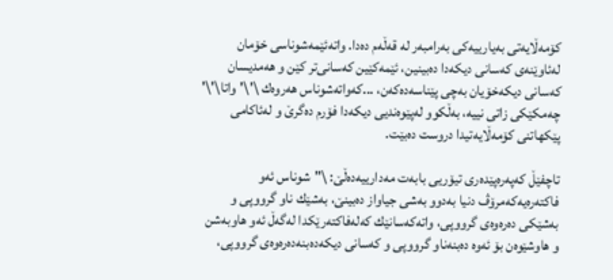كۆمه‌ڵایه‌تی به‌یارییه‌كی به‌رامبه‌ر له ‌قه‌ڵه‌م ده‌دا. واته‌ئێمه‌شوناسی خۆمان له‌ئاوێنه‌ی كه‌سانی دیكه‌دا ده‌بینین، ئێمه‌كێین كه‌سانی‌تر كێن و هه‌مدیسان كه‌سانی دیكه‌خۆیان به‌چی پێناسه‌ده‌كه‌ن، ...كه‌واته‌شوناس هه‌روه‌ك \'\'واتا\'\' چه‌مكێكی زاتی نییه‌، به‌ڵكوو له‌پێوه‌ندیی دیكه‌دا فۆرم ده‌گرێ و له‌ئاكامی پێكهاتنی كۆمه‌ڵایه‌تیدا دروست ده‌بێت.

تاچفێڵ كه‌په‌ره‌پێده‌ری تیۆریی بابه‌ت مه‌دارییه‌ده‌ڵێ: \"شوناس ئه‌و فاكته‌ره‌یه‌كه‌مرۆڤ دنیا به‌دوو به‌شی جیاواز ده‌بینێ، به‌شێك ناو گرووپی و به‌شێكی ده‌ره‌وه‌ی گرووپی، واته‌كه‌سانێك كه‌له‌فاكته‌رێكدا له‌گه‌ڵ ئه‌و هاوبه‌شن و هاوشێوه‌ن بۆ ئه‌وە ده‌بنه‌ناو گرووپی و كه‌سانی دیكه‌ده‌بنه‌ده‌ره‌وه‌ی گرووپی،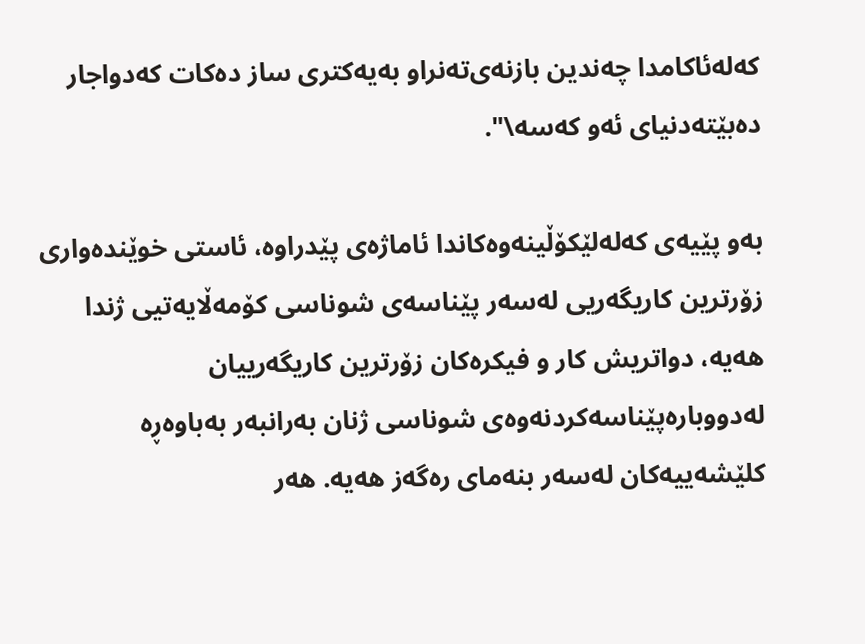كه‌له‌ئاكامدا چه‌ندین بازنه‌ی‌ته‌نراو به‌یه‌كتری ساز ده‌كات كه‌دواجار ده‌بێته‌دنیای ئه‌و كه‌سه‌\".

به‌و پێیه‌ی كه‌له‌لێكۆڵینه‌وه‌كاندا ئاماژه‌ی پێدراوه‌، ئاستی خوێنده‌واری زۆرترین كاریگه‌ریی له‌سه‌ر پێناسه‌ی شوناسی كۆمه‌ڵایه‌تیی ژندا هه‌یه‌، دواتریش كار و فیكره‌كان زۆرترین كاریگه‌رییان له‌دووباره‌پێناسه‌كردنه‌وه‌ی شوناسی ژنان به‌رانبه‌ر به‌باوەڕە كلێشه‌ییه‌كان له‌سه‌ر بنه‌مای ره‌گه‌ز هه‌یه‌. هه‌ر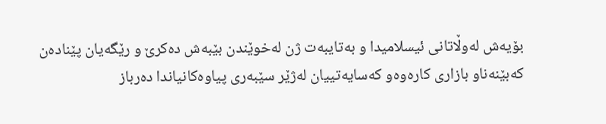بۆیه‌ش له‌وڵاتانی ئیسلامیدا و به‌تایبه‌ت ژن له‌خوێندن بێبه‌ش ده‌كرێ و رێگه‌یان پێناده‌ن كه‌بێنه‌ناو بازاری كاره‌وه‌و كه‌سایه‌تییان له‌ژێر سێبه‌ری پیاوه‌كانیاندا ده‌رباز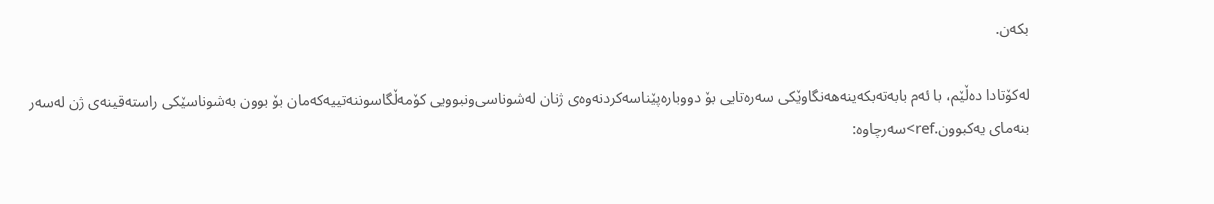بكه‌ن.

له‌كۆتادا ده‌ڵێم، با ئه‌م بابه‌ته‌بكه‌ینه‌هه‌نگاوێكی سه‌ره‌تایی بۆ دووباره‌پێناسه‌كردنه‌وه‌ی ژنان له‌شوناسی‌ونبوو‌یی كۆمه‌ڵگا‌سوننه‌تییه‌كه‌مان بۆ بوون به‌شوناسێكی راسته‌قینه‌ی ژن له‌سه‌ر بنه‌مای یه‌كبوون.ref>سەرچاوە: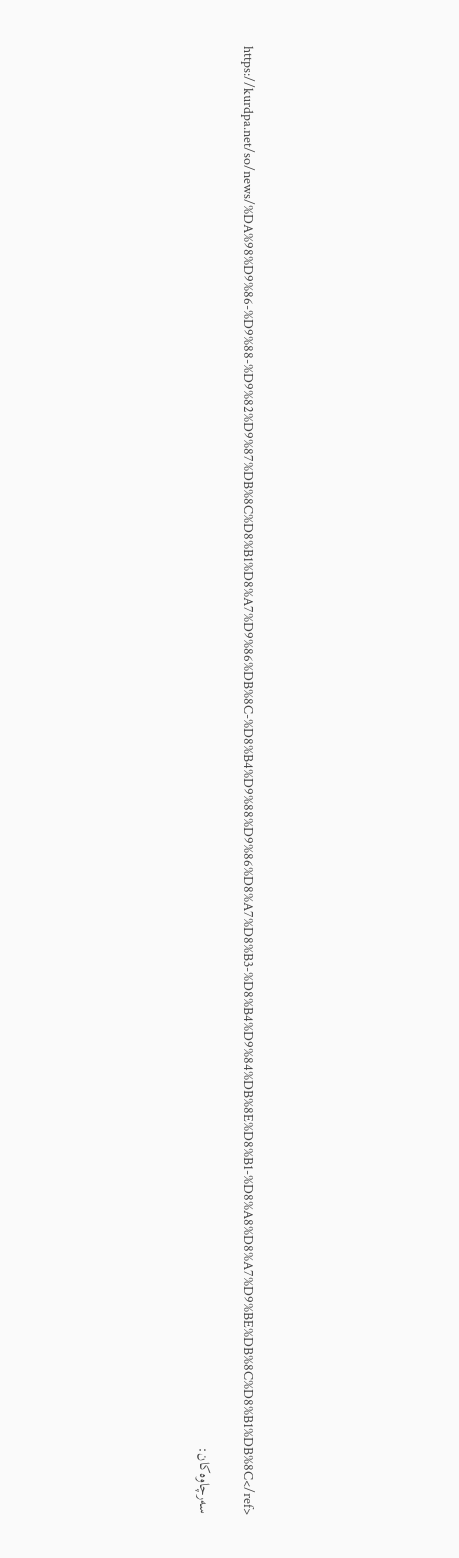https://kurdpa.net/so/news/%DA%98%D9%86-%D9%88-%D9%82%D9%87%DB%8C%D8%B1%D8%A7%D9%86%DB%8C-%D8%B4%D9%88%D9%86%D8%A7%D8%B3-%D8%B4%D9%84%DB%8E%D8%B1-%D8%A8%D8%A7%D9%BE%DB%8C%D8%B1%DB%8C</ref>

سه‌رچاوه‌كان: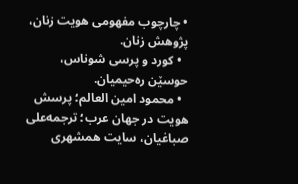• چارچوب مفهومی هویت زنان، پژوهش زنان.
  • كورد و پرسی شوناس، حوسێن ره‌حیمیان.
  • محمود امین العالم؛ پرسش هویت در جهان عرب؛ ترجمه‌علی صباغیان، سایت همشهری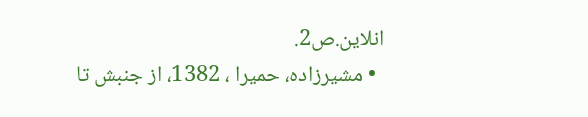انلاین.ص2.
  • مشیرزاده‌، حمیرا ، 1382، از جنبش تا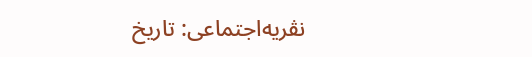نڤریه‌اجتماعی: تاریخ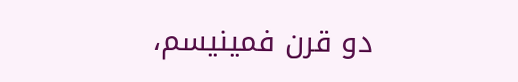دو قرن فمینیسم،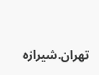تهران.شیرازه‌